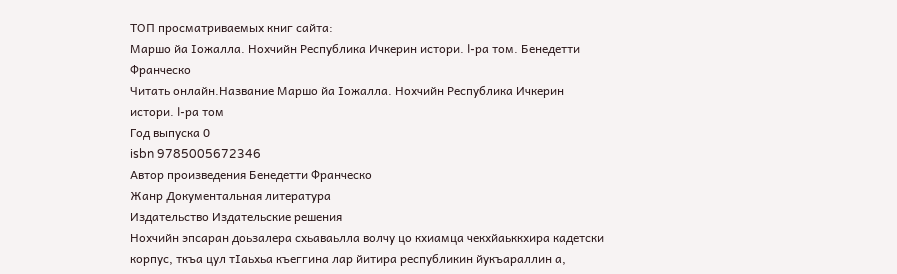ТОП просматриваемых книг сайта:
Маршо йа Iожалла. Нохчийн Республика Ичкерин истори. I-ра том. Бенедетти Франческо
Читать онлайн.Название Маршо йа Iожалла. Нохчийн Республика Ичкерин истори. I-ра том
Год выпуска 0
isbn 9785005672346
Автор произведения Бенедетти Франческо
Жанр Документальная литература
Издательство Издательские решения
Нохчийн эпсаран доьзалера схьаваьлла волчу цо кхиамца чекхйаьккхира кадетски корпус, ткъа цул тIаьхьа къеггина лар йитира республикин йукъараллин а,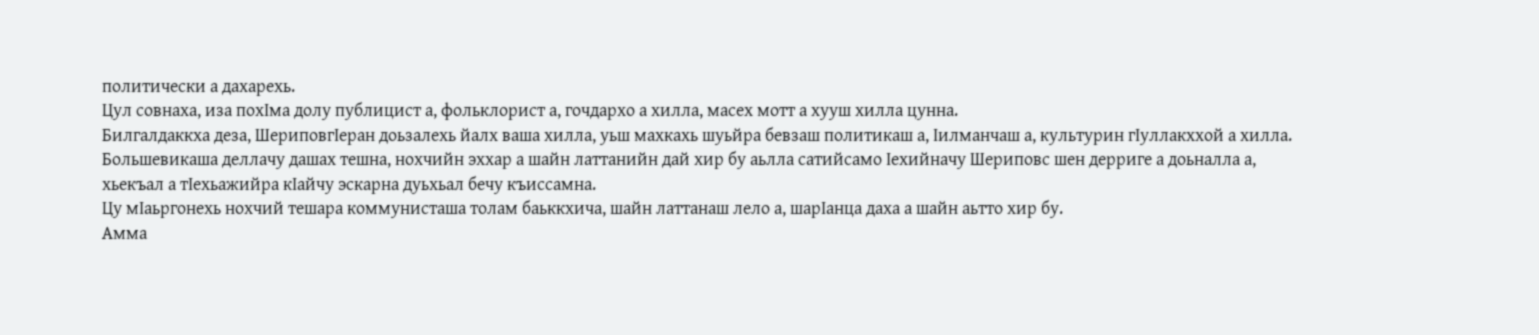политически а дахарехь.
Цул совнаха, иза похIма долу публицист а, фольклорист а, гочдархо а хилла, масех мотт а хууш хилла цунна.
Билгалдаккха деза, ШериповгIеран доьзалехь йалх ваша хилла, уьш махкахь шуьйра бевзаш политикаш а, Iилманчаш а, культурин гIуллакххой а хилла.
Большевикаша деллачу дашах тешна, нохчийн эххар а шайн латтанийн дай хир бу аьлла сатийсамо Iехийначу Шериповс шен дерриге а доьналла а, хьекъал а тIехьажийра кIайчу эскарна дуьхьал бечу къиссамна.
Цу мIаьргонехь нохчий тешара коммунисташа толам баьккхича, шайн латтанаш лело а, шарIанца даха а шайн аьтто хир бу.
Амма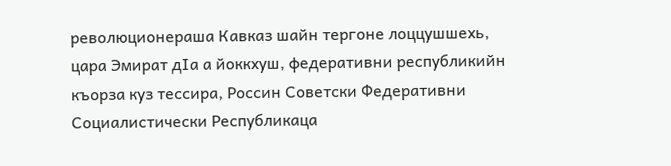революционераша Кавказ шайн тергоне лоццушшехь, цара Эмират дIа а йоккхуш, федеративни республикийн къорза куз тессира, Россин Советски Федеративни Социалистически Республикаца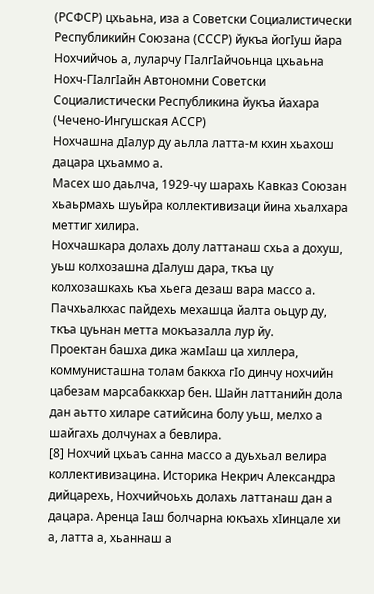(РСФСР) цхьаьна, иза а Советски Социалистически Республикийн Союзана (СССР) йукъа йогIуш йара
Нохчийчоь а, луларчу ГIалгIайчоьнца цхьаьна Нохч-ГIалгIайн Автономни Советски Социалистически Республикина йукъа йахара (Чечено-Ингушская АССР)
Нохчашна дIалур ду аьлла латта-м кхин хьахош дацара цхьаммо а.
Масех шо даьлча, 1929-чу шарахь Кавказ Союзан хьаьрмахь шуьйра коллективизаци йина хьалхара меттиг хилира.
Нохчашкара долахь долу латтанаш схьа а дохуш, уьш колхозашна дIалуш дара, ткъа цу колхозашкахь къа хьега дезаш вара массо а.
Пачхьалкхас пайдехь мехашца йалта оьцур ду, ткъа цуьнан метта мокъазалла лур йу.
Проектан башха дика жамIаш ца хиллера, коммунисташна толам баккха гIо динчу нохчийн цабезам марсабаккхар бен. Шайн латтанийн дола дан аьтто хиларе сатийсина болу уьш, мелхо а шайгахь долчунах а бевлира.
[8] Нохчий цхьаъ санна массо а дуьхьал велира коллективизацина. Историка Некрич Александра дийцарехь, Нохчийчоьхь долахь латтанаш дан а дацара. Аренца Iаш болчарна юкъахь хIинцале хи а, латта а, хьаннаш а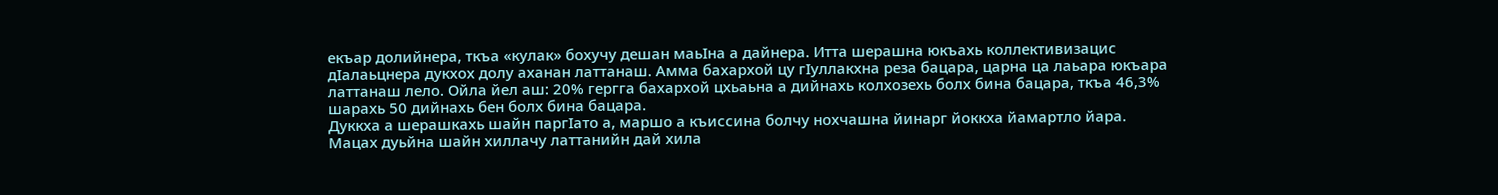екъар долийнера, ткъа «кулак» бохучу дешан маьIна а дайнера. Итта шерашна юкъахь коллективизацис дIалаьцнера дукхох долу аханан латтанаш. Амма бахархой цу гIуллакхна реза бацара, царна ца лаьара юкъара латтанаш лело. Ойла йел аш: 20% гергга бахархой цхьаьна а дийнахь колхозехь болх бина бацара, ткъа 46,3% шарахь 50 дийнахь бен болх бина бацара.
Дуккха а шерашкахь шайн паргIато а, маршо а къиссина болчу нохчашна йинарг йоккха йамартло йара. Мацах дуьйна шайн хиллачу латтанийн дай хила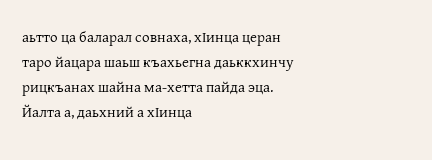аьтто ца баларал совнаха, хIинца церан таро йацара шаьш къахьегна даьккхинчу рицкъанах шайна ма-хетта пайда эца.
Йалта а, даьхний а хIинца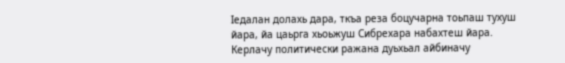Iедалан долахь дара, ткъа реза боцучарна тоьпаш тухуш йара, йа цаьрга хьоьжуш Сибрехара набахтеш йара.
Керлачу политически ражана дуьхьал айбиначу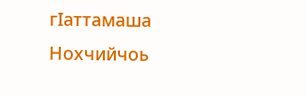гIаттамаша Нохчийчоь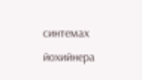синтемах йохийнера